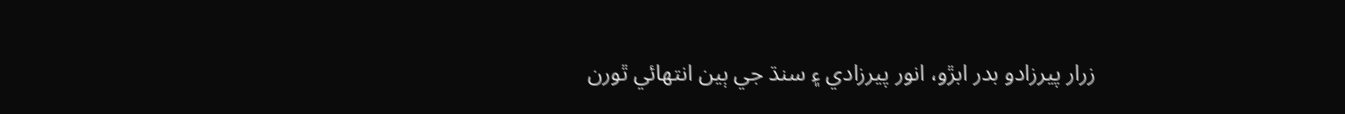زرار پيرزادو بدر ابڙو، انور پيرزادي ۽ سنڌ جي ٻين انتهائي ٿورن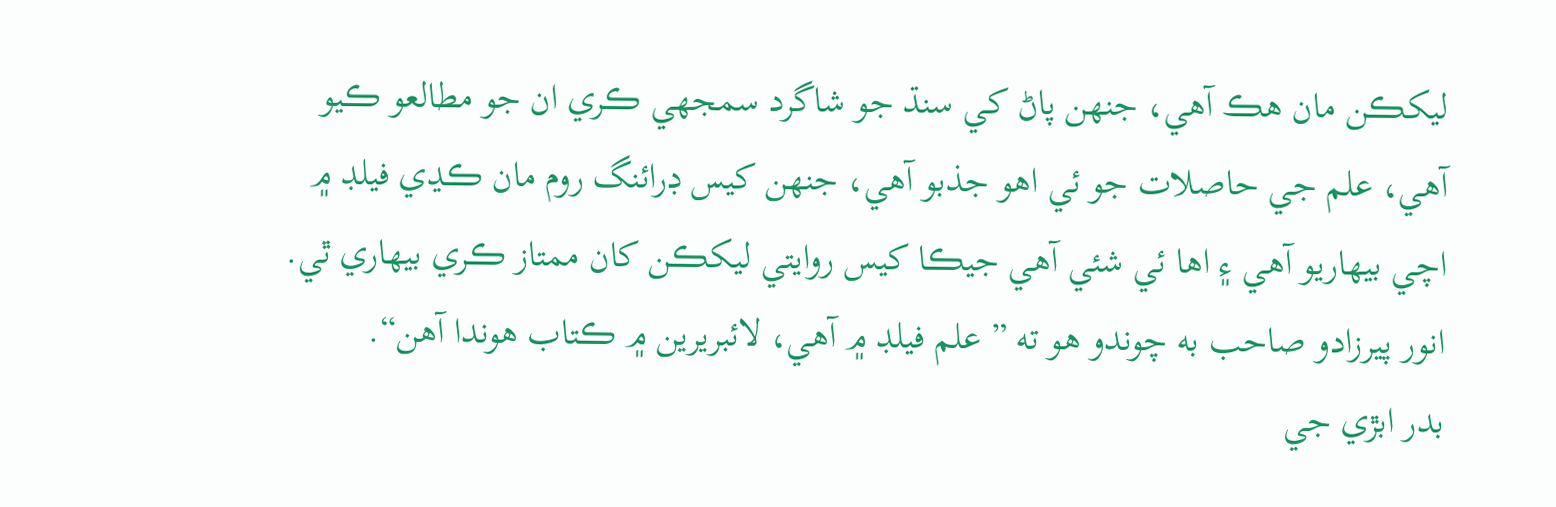ليکڪن مان هڪ آهي، جنهن پاڻ کي سنڌ جو شاگرد سمجهي ڪري ان جو مطالعو ڪيو آهي، علم جي حاصلات جو ئي اهو جذبو آهي، جنهن کيس ڊرائنگ روم مان ڪڍي فيلڊ ۾ اچي بيهاريو آهي ۽ اها ئي شئي آهي جيڪا کيس روايتي ليکڪن کان ممتاز ڪري بيهاري ٿي. انور پيرزادو صاحب به چوندو هو ته ” علم فيلڊ ۾ آهي، لائبريرين ۾ ڪتاب هوندا آهن“.
بدر ابڙي جي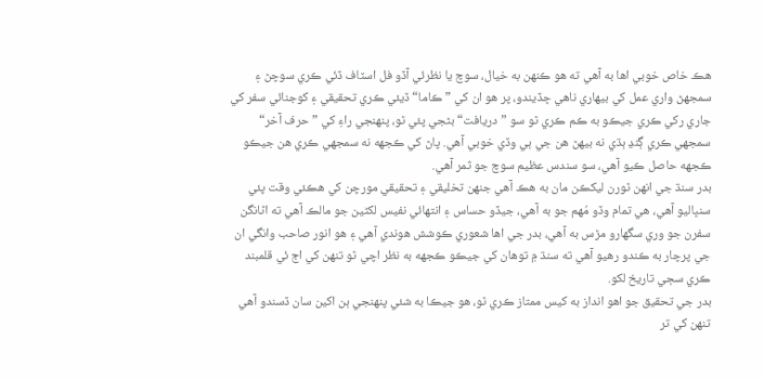هڪ خاص خوبي اها به آهي ته هو ڪنهن به خيال، سوچ يا نظرئي آڏو فل اسٽاف ڏئي ڪري سوچڻ ۽ سمجهڻ واري عمل کي بيهاري ناهي ڇڏيندو، پر هو ان کي ”ڪاما“ ڏيئي ڪري تحقيقي ۽ کوجنائي سفر کي جاري رکي ڪري جيڪو به ڪم ڪري ٿو سو ”دريافت“ بڻجي پئي ٿو، پنهنجي راءِ کي ”حرف آخر“ سمجهي ڪري ڳنڍ ٻڌي نه بيهڻ هن جي ٻي وڏي خوبي آهي. پاڻ کي ڪجهه نه سمجهي ڪري هن جيڪو ڪجهه حاصل ڪيو آهي، سو سندس عظيم سوچ جو ثمر آهي.
بدر سنڌ جي انهن ٿورن ليکڪن مان به هڪ آهي جنهن تخليقي ۽ تحقيقي مورچن کي هڪئي وقت پئي سنڀاليو آهي، هي تمام وڏو مُهم جو به آهي، جيڏو حساس ۽ انتهائي نفيس لکڻين جو مالڪ آهي ته اڻانگن سفرن جو وري سگهارو مڙس به آهي، بدر جي اها شعوري ڪوشش هوندي آهي ۽ هو انور صاحب وانگي ان جي پرچار به ڪندو رهيو آهي ته سنڌ ۾ توهان کي جيڪو ڪجهه به نظر اچي ٿو تنهن کي اڄ ئي قلمبند ڪري سڄي تاريخ لکو.
بدر جي تحقيق جو اهو انداز به کيس ممتاز ڪري ٿو، هو جيڪا به شئي پنهنجي ٻن اکين سان ڏسندو آهي تنهن کي تر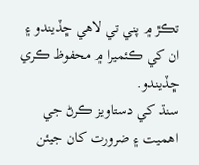تڪڙ ۾ پني تي لاهي ڇڏيندو ۽ ان کي ڪئميرا ۾ محفوظ ڪري ڇڏيندو.
سنڌ کي دستاويز ڪرڻ جي اهميت ۽ ضرورت کان جيئن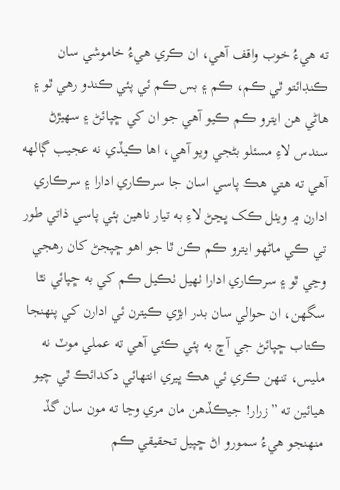ته هيءُ خوب واقف آهي، ان ڪري هيءُ خاموشي سان ڪنڊائتو ٿي ڪم، ڪم ۽ بس ڪم ئي پئي ڪندو رهي ٿو ۽ هاڻي هن ايترو ڪم ڪيو آهي جو ان کي ڇپائڻ ۽ سهيڙڻ سندس لاءِ مسئلو بڻجي ويو آهي، اها ڪيڏي نه عجيب ڳالهه آهي ته هتي هڪ پاسي اسان جا سرڪاري ادارا ۽ سرڪاري ادارن ۾ ويٺل ڪک ڀڃڻ لاءِ به تيار ناهين ٻئي پاسي ذاتي طور تي ڪي ماڻهو ايترو ڪم ڪن ٿا جو اهو ڇپجڻ کان رهجي وڃي ٿو ۽ سرڪاري ادارا ٺهيل ٺڪيل ڪم کي به ڇپائي نٿا سگهن، ان حوالي سان بدر ابڙي ڪيترن ئي ادارن کي پنهنجا ڪتاب ڇپائڻ جي آڇ به پئي ڪئي آهي ته عملي موٽ نه مليس، تنهن ڪري ئي هڪ ڀيري انتهائي دکدائڪ ٿي چيو هيائين ته ”زرار! جيڪڏهن مان مري وڃا ته مون سان گڏ منهنجو هيءُ سمورو اڻ ڇپيل تحقيقي ڪم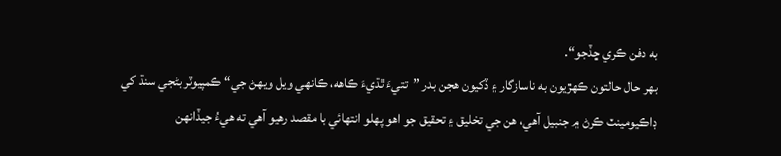به دفن ڪري ڇڏجو“.
بهر حال حالتون ڪهڙيون به ناسازگار ۽ ڏکيون هجن بدر ”تتيءَ ٿڌيءَ ڪاهه، ڪانهي ويل ويهڻ جي“ ڪمپيوٽر بڻجي سنڌ کي ڊاڪيومينٽ ڪرڻ ۾ جنبيل آهي، هن جي تخليق ۽ تحقيق جو اهو پهلو انتهائي با مقصد رهيو آهي ته هيءُ جيڏانهن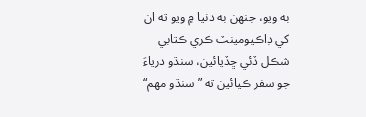به ويو، جنهن به دنيا ۾ ويو ته ان کي ڊاڪيومينٽ ڪري ڪتابي شڪل ڏئي ڇڏيائين، سنڌو درياءَ جو سفر ڪيائين ته ”سنڌو مهم“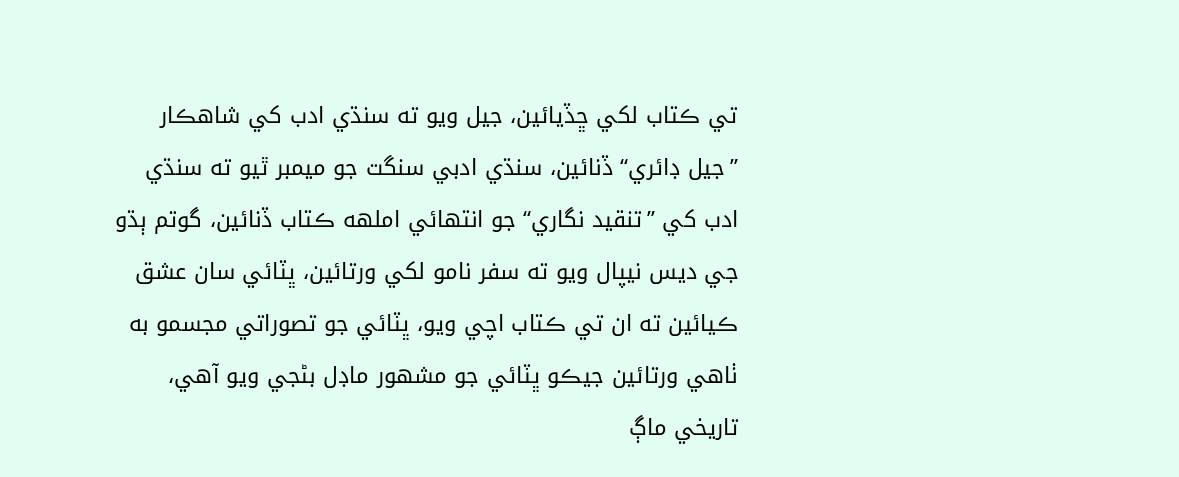تي ڪتاب لکي ڇڏيائين، جيل ويو ته سنڌي ادب کي شاهڪار ”جيل ڊائري“ ڏنائين، سنڌي ادبي سنگت جو ميمبر ٿيو ته سنڌي ادب کي ”تنقيد نگاري“ جو انتهائي املهه ڪتاب ڏنائين، گوتم ٻڌو جي ديس نيپال ويو ته سفر نامو لکي ورتائين، ڀٽائي سان عشق ڪيائين ته ان تي ڪتاب اچي ويو، ڀٽائي جو تصوراتي مجسمو به ٺاهي ورتائين جيڪو ڀٽائي جو مشهور ماڊل بڻجي ويو آهي، تاريخي ماڳ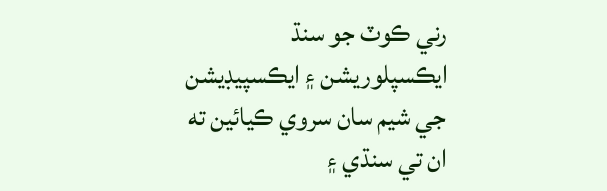رني ڪوٽ جو سنڌ ايڪسپلوريشن ۽ ايڪسپيڊيشن جي شيم سان سروي ڪيائين ته ان تي سنڌي ۽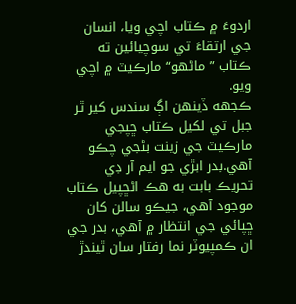اردوءَ ۾ ڪتاب اچي ويا، انسان جي ارتقاءَ تي سوچيائين ته ڪتاب ”ماڻهو“ مارڪيٽ ۾ اچي ويو.
ڪجهه ڏينهن اڳ سندس کير ٿر جبل تي لکيل ڪتاب ڇپجي مارڪيٽ جي زينت بڻجي چڪو آهي.بدر ابڙي جو ايم آر ڊي تحريڪ بابت به هڪ اڻڇپيل ڪتاب موجود آهي، جيڪو سالن کان ڇپائي جي انتظار ۾ آهي، بدر جي ان ڪمپيوٽر نما رفتار سان ٿيندڙ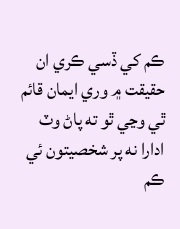ڪم کي ڏسي ڪري ان حقيقت ۾ وري ايمان قائم ٿي وڃي ٿو ته پاڻ وٽ ادارا نه پر شخصيتون ئي ڪم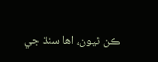ڪن ٿيون، اها سنڌ جي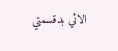الائي بدقسمتي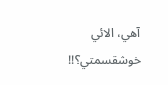آهي، الائي خوشقسمتي؟!!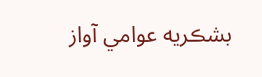بشڪريه عوامي آواز